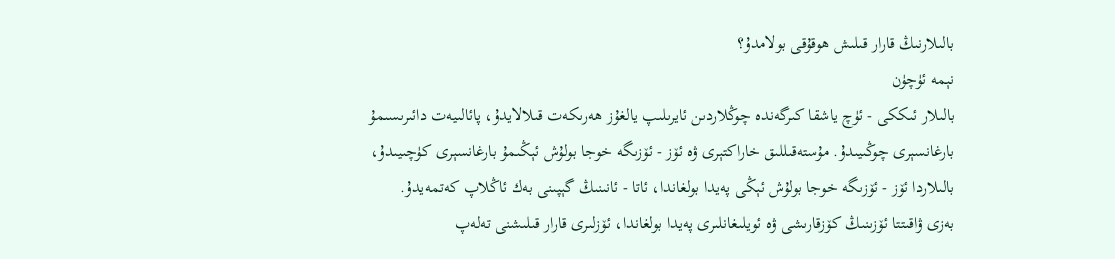بالىلارنىڭ قارار قىلىش ھوقۇقى بولامدۇ؟
نېمە ئۈچۈن
بالىلار ئىككى - ئۈچ ياشقا كىرگەندە چوڭلاردىن ئايرىلىپ يالغۇز ھەرىكەت قىلالايدۇ، پائالىيەت دائىرىسىمۇ بارغانسېرى چوڭىيىدۇ. مۇستەقىللىق خاراكتېرى ۋە ئۆز - ئۆزىگە خوجا بولۇش ئېڭىمۇ بارغانسېرى كۈچىيىدۇ، بالىلاردا ئۆز - ئۆزىگە خوجا بولۇش ئېڭى پەيدا بولغاندا، ئاتا - ئانىنىڭ گېپىنى بەك ئاڭلاپ كەتمەيدۇ. بەزى ۋاقىتتا ئۆزىنىڭ كۆزقارىشى ۋە ئويلىغانلىرى پەيدا بولغاندا، ئۆزلىرى قارار قىلىشنى تەلەپ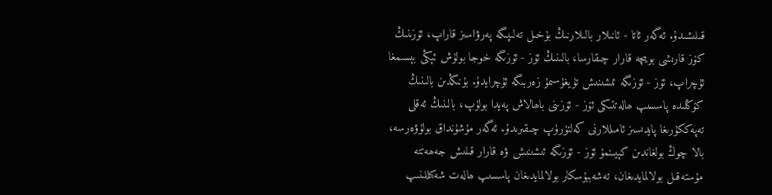قىلىشىدۇ. ئەگەر ئاتا - ئانىلار بالىلارنىڭ بۇخىل تەلىپىگە پەرۋاسىز قاراپ، ئۆزىنىڭ كۆز قارىشى بويىچە قارار چىقارسا، بالىنىڭ ئۆز - ئۆزىگە خوجا بولۇش ئېڭى بېسىمغا ئۇچراپ، ئۆز - ئۆزىگە ئىشىنىش تۇيغۇسىمۇ زەربىگە ئۇچرايدۇ. بۇنىڭدىن بالىنىڭ كۆڭلىدە پاسسىپ ھالەتتىكى ئۆز - ئۆزىنى باھالاش پەيدا بولۇپ، بالىنىڭ ئەقلى تەپەككۇرىغا پايدىسىز ئامىللارنى كەلتۈرۈپ چىقىرىدۇ. ئەگەر مۇشۇنداق بولۇۋەرسە، بالا چوڭ بولغاندىن كېيىنمۇ ئۆز - ئۆزىگە ئىشىنىش ۋە قارار قىلىش جەھەتتە مۇستەقىل بولالمايدىغان، تەشەببۇسكار بولالمايدىغان پاسسىپ ھالەت شەكىللىنىپ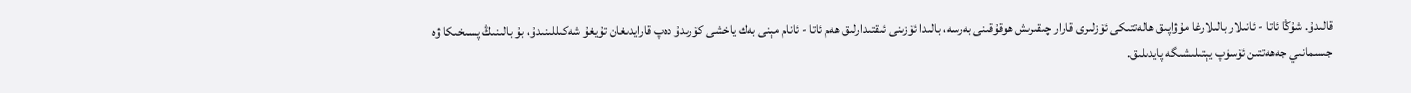قالىدۇ. شۇڭا ئاتا - ئانىلار بالىلارغا مۇۋاپىق ھالەتتىكى ئۆزلىرى قارار چىقىرىش ھوقۇقىنى بەرسە، بالىدا ئۆزىنى ئىقتىدارلىق ھەم ئاتا - ئانام مېنى بەك ياخشى كۆرىدۇ دەپ قارايدىغان تۇيغۇ شەكىللىنىدۇ، بۇ بالىنىڭ پسىخىكا ۋە جىسمانىي جەھەتتىن ئۆسۈپ يېتىلىشىگە پايدىلىق.